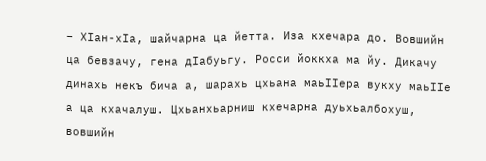– Хӏан-хӏа, шайчарна ца йетта. Иза кхечара до. Вовшийн ца бевзачу, гена дӏабуьгу. Росси йоккха ма йу. Дикачу динахь некъ бича а, шарахь цхьана маьӏӏера вукху маьӏӏе а ца кхачалуш. Цхьанхьарниш кхечарна дуьхьалбохуш, вовшийн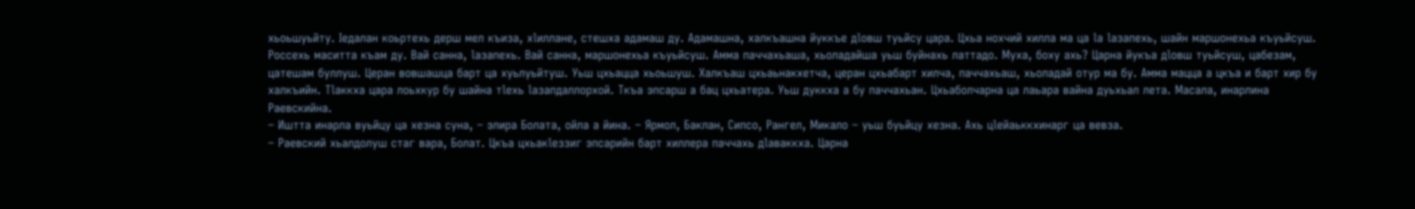хьоьшуьйту. Ӏедалан коьртехь дерш мел къиза, хӏиллане, стешха адамаш ду. Адамашна, халкъашна йуккъе дӏовш туьйсу цара. Цхьа нохчий хилла ма ца ӏа ӏазапехь, шайн маршонехьа къуьйсуш. Россехь маситта къам ду. Вай санна, ӏазапехь. Вай санна, маршонехьа къуьйсуш. Амма паччахьаша, хьоладайша уьш буйнахь латтадо. Муха, боху ахь? Царна йукъа дӏовш туьйсуш, цабезам, цатешам буллуш. Церан вовшашца барт ца хуьлуьйтуш. Уьш цхьацца хьоьшуш. Халкъаш цхьаьнакхетча, церан цхьабарт хилча, паччахьаш, хьоладай отур ма бу. Амма мацца а цкъа и барт хир бу халкъийн. Тӏаккха цара лоьхкур бу шайна тӏехь ӏазапдаллорхой. Ткъа эпсарш а бац цхьатера. Уьш дуккха а бу паччахьан. Цхьаболчарна ца лаьара вайна дуьхьал лета. Масала, инарлина Раевскийна.
– Иштта инарла вуьйцу ца хезна суна, – элира Болата, ойла а йина. – Ярмол, Баклан, Сипсо, Рангел, Микало – уьш буьйцу хезна. Ахь цӏейаьккхинарг ца вевза.
– Раевский хьалдолуш стаг вара, Болат. Цкъа цхьакӏеззиг эпсарийн барт хиллера паччахь дӏаваккха. Царна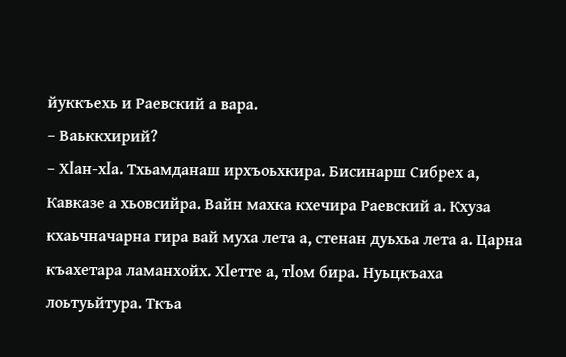йуккъехь и Раевский а вара.
– Ваьккхирий?
– Хӏан-хӏа. Тхьамданаш ирхъоьхкира. Бисинарш Сибрех а, Кавказе а хьовсийра. Вайн махка кхечира Раевский а. Кхуза кхаьчначарна гира вай муха лета а, стенан дуьхьа лета а. Царна къахетара ламанхойх. Хӏетте а, тӏом бира. Нуьцкъаха лоьтуьйтура. Ткъа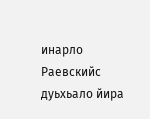инарло Раевскийс дуьхьало йира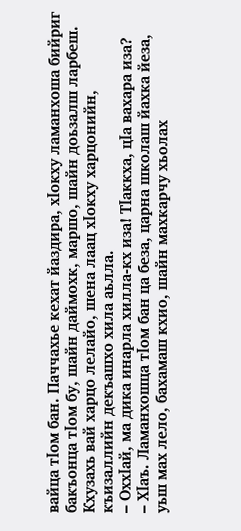вайца тӏом бан. Паччахье кехат йаздира, хӏокху ламанхоша бийриг бакъонца тӏом бу, шайн даймохк, маршо, шайн доьзалш ларбеш. Кхузахь вай харцо лелайо, шена лаац хӏокху харцонийн, къизаллийн декъашхо хила аьлла.
– Оххӏай, ма дика инарла хилла-кх иза! Тӏаккха, цӏа вахара иза?
– Хӏаъ. Ламанхошца тӏом бан ца беза, царна школаш йахка йеза, уьш мах лело, бахамаш кхио, шайн махкарчу хьолах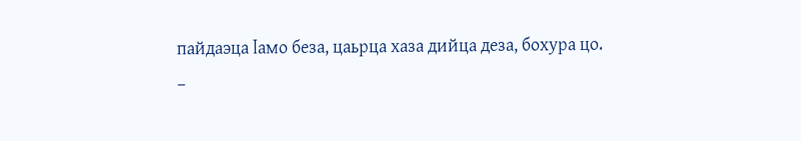пайдаэца ӏамо беза, цаьрца хаза дийца деза, бохура цо.
–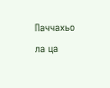Паччахьо ла ца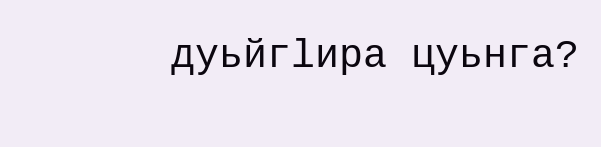дуьйгӏира цуьнга?